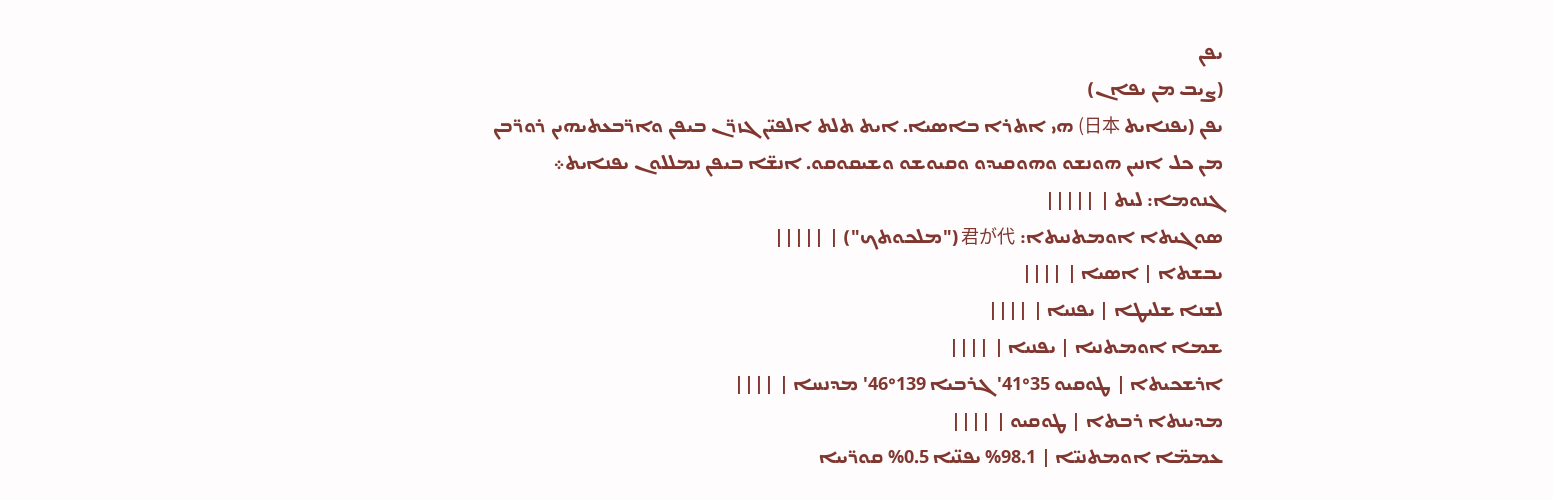ܝܦܢ
(ܨܝܒ ܡܢ ܝܦܐܢ)
ܝܦܢ (ܝܦܢܐܝܬ 日本) ܗܝ ܐܬܪܐ ܒܐܣܝܐ. ܐܝܬ ܬܠܬ ܐܠܦܝ̈ܢ ܓܙܪ̈ܢ ܒܝܦܢ ܘܐܪ̈ܒܥܬܝܗܝܢ ܪܘܪ̈ܒܢ ܡܢ ܟܠ ܐܢܝܢ ܗܘܢܫܘ ܘܗܘܩܝܕܘ ܘܩܝܘܫܘ ܘܫܝܩܘܩܘ. ܐܢܫ̈ܐ ܒܝܦܢ ܢܡܠܠܘܢ ܝܦܢܐܝܬ܀
ܓܢܘܡܐ: ܠܝܬ | |||||
ܣܘܓܝܬܐ ܐܘܡܬܢܝܬܐ: 君が代 ("ܡܠܟܘܬܟ") | |||||
ܝܒܫܬܐ | ܐܣܝܐ | ||||
ܠܫܢܐ ܫܠܝܛܐ | ܝܦܢܝܐ | ||||
ܫܡܐ ܐܘܡܬܢܝܐ | ܝܦܢܝܐ | ||||
ܐܪܫܟܝܬܐ | ܛܘܩܝܘ 35°41' ܓܪܒܝܐ 139°46' ܡܕܢܚܐ | ||||
ܡܕܝܢܬܐ ܪܒܬܐ | ܛܘܩܝܘ | ||||
ܥܡܡ̈ܐ ܐܘܡܬܢܝ̈ܐ | 98.1% ܝܦܢ̈ܝܐ 0.5% ܩܘܪ̈ܝܝܐ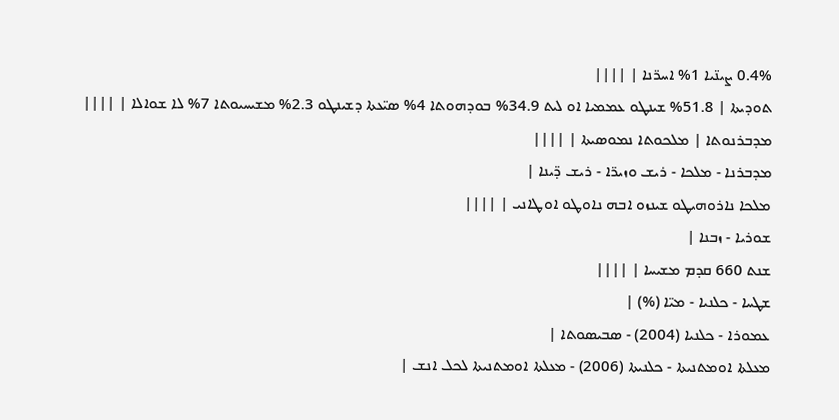0.4% ܨܝܢ̈ܝܐ 1% ܐܚܪ̈ܢܐ | ||||
ܬܘܕܝܬܐ | 51.8% ܫܝܢܛܘ ܥܡܡܝܐ ܐܘ ܠܝܬ 34.9% ܒܘܕܗܘܬܐ 4% ܣܝ̈ܥܬܐ ܕܫܝܢܛܘ 2.3% ܡܫܝܚܝܘܬܐ 7% ܠܐ ܫܘܐܠܐ | ||||
ܡܕܒܪܢܘܬܐ | ܡܠܟܘܬܐ ܢܡܘܣܝܬܐ | ||||
ܡܕܒܪܢܐ - ܡܠܟܐ - ܪܝܫ ܘܙܝܪ̈ܐ - ܪܝܫ ܕ̈ܝܢܐ |
ܡܠܟܐ ܢܐܪܘܗܝܛܘ ܫܝܢܙܘ ܐܒܗ ܢܐܘܛܘ ܐܘܛܐܢܝ | ||||
ܫܘܪܝܐ - ܙܒܢܐ |
ܫܢܬ 660 ܩܕܡ ܡܫܝܚܐ | ||||
ܫܛܚܐ - ܟܠܢܝܐ - ܡܝ̈ܐ (%) |
ܥܡܘܪܐ - ܟܠܢܝܐ (2004) - ܣܒܝܣܘܬܐ |
ܡܥܠܬܐ ܐܘܡܬܢܝܬܐ - ܟܠܢܝܬܐ (2006) - ܡܥܠܬܐ ܐܘܡܬܢܝܬܐ ܠܟܠ ܐܢܫ |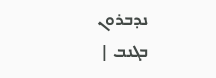ܢܕܒܪܘܢ ܒܓܢܒ |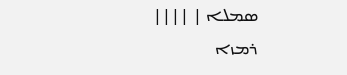ܣܡܠܐ | ||||
ܪܡܙܐ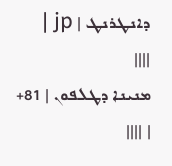ܕܐܢܛܪܢܛ | jp | ||||
ܡܢܝܢܐ ܕܛܠܦܘܢ | 81+ | ||||